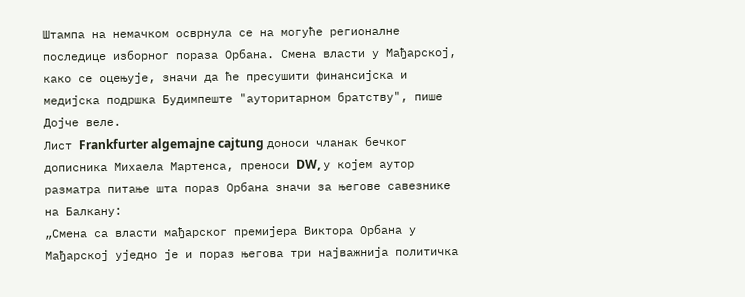Штампа на немачком осврнула се на могуће регионалне последице изборног пораза Орбана. Смена власти у Мађарској, како се оцењује, значи да ће пресушити финансијска и медијска подршка Будимпеште "ауторитарном братству", пише Дојче веле.
Лист Frankfurter algemajne cajtung доноси чланак бечког дописника Михаела Мартенса, преноси DW, у којем аутор разматра питање шта пораз Орбана значи за његове савезнике на Балкану:
„Смена са власти мађарског премијера Виктора Орбана у Мађарској уједно је и пораз његова три најважнија политичка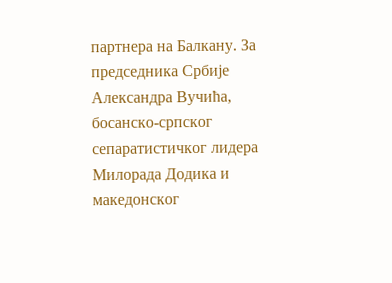партнера на Балкану. За председника Србије Александра Вучића, босанско-српског сепаратистичког лидера Милорада Додика и македонског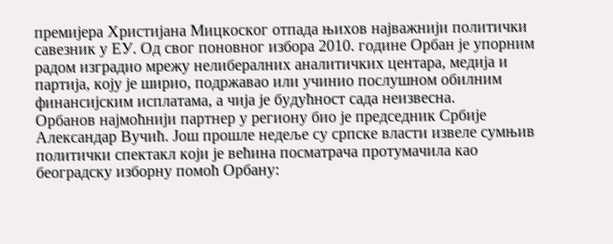премијера Христијана Мицкоског отпада њихов најважнији политички савезник у ЕУ. Од свог поновног избора 2010. године Орбан је упорним радом изградио мрежу нелибералних аналитичких центара, медија и партија, коју је ширио, подржавао или учинио послушном обилним финансијским исплатама, а чија је будућност сада неизвесна.
Орбанов најмоћнији партнер у региону био је председник Србије Александар Вучић. Још прошле недеље су српске власти извеле сумњив политички спектакл који је већина посматрача протумачила као београдску изборну помоћ Орбану: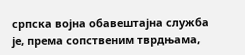српска војна обавештајна служба је, према сопственим тврдњама,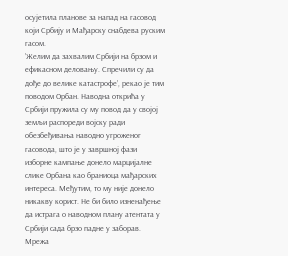осујетила планове за напад на гасовод који Србију и Мађарску снабдева руским гасом.
’Желим да захвалим Србији на брзом и ефикасном деловању. Спречили су да дође до велике катастрофе’, рекао је тим поводом Орбан. Наводна открића у Србији пружила су му повод да у својој земљи распореди војску ради обезбеђивања наводно угроженог гасовода, што је у завршној фази изборне кампање донело марцијалне слике Орбана као браниоца мађарских интереса. Међутим, то му није донело никакву корист. Не би било изненађење да истрага о наводном плану атентата у Србији сада брзо падне у заборав.
Мрежа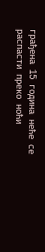грађена 15 година неће се распасти преко ноћи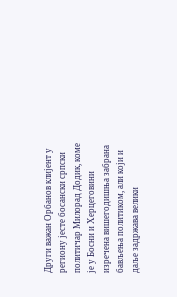Други важан Орбанов клијент у региону јесте босански српски политичар Милорад Додик, коме је у Босни и Херцеговини изречена вишегодишња забрана бављења политиком, али који и даље задржава велики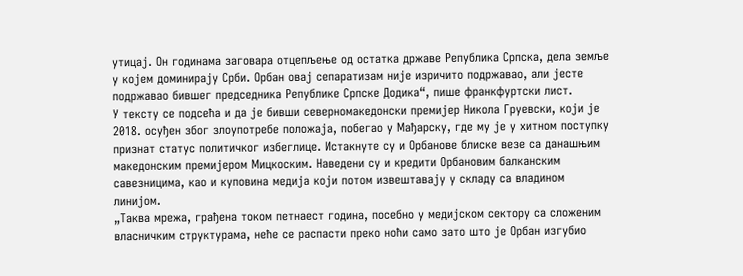утицај. Он годинама заговара отцепљење од остатка државе Република Српска, дела земље у којем доминирају Срби. Орбан овај сепаратизам није изричито подржавао, али јесте подржавао бившег председника Републике Српске Додика“, пише франкфуртски лист.
У тексту се подсећа и да је бивши северномакедонски премијер Никола Груевски, који је 2018. осуђен због злоупотребе положаја, побегао у Мађарску, где му је у хитном поступку признат статус политичког избеглице. Истакнуте су и Орбанове блиске везе са данашњим македонским премијером Мицкоским. Наведени су и кредити Орбановим балканским савезницима, као и куповина медија који потом извештавају у складу са владином линијом.
„Таква мрежа, грађена током петнаест година, посебно у медијском сектору са сложеним власничким структурама, неће се распасти преко ноћи само зато што је Орбан изгубио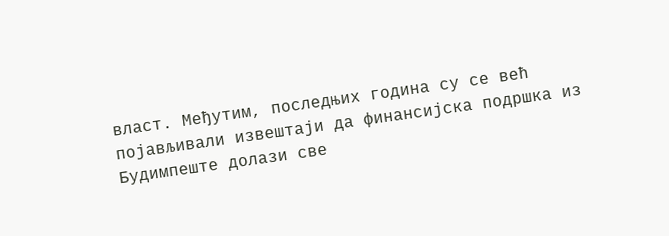власт. Међутим, последњих година су се већ појављивали извештаји да финансијска подршка из Будимпеште долази све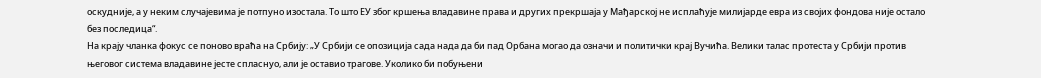оскудније, а у неким случајевима је потпуно изостала. То што ЕУ због кршења владавине права и других прекршаја у Мађарској не исплаћује милијарде евра из својих фондова није остало без последица“.
На крају чланка фокус се поново враћа на Србију: „У Србији се опозиција сада нада да би пад Орбана могао да означи и политички крај Вучића. Велики талас протеста у Србији против његовог система владавине јесте спласнуо, али је оставио трагове. Уколико би побуњени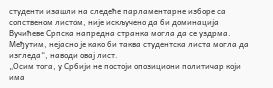студенти изашли на следеће парламентарне изборе са сопственом листом, није искључено да би доминација Вучићеве Српска напредна странка могла да се уздрма. Међутим, нејасно је како би таква студентска листа могла да изгледа“, наводи овај лист.
„Осим тога, у Србији не постоји опозициони политичар који има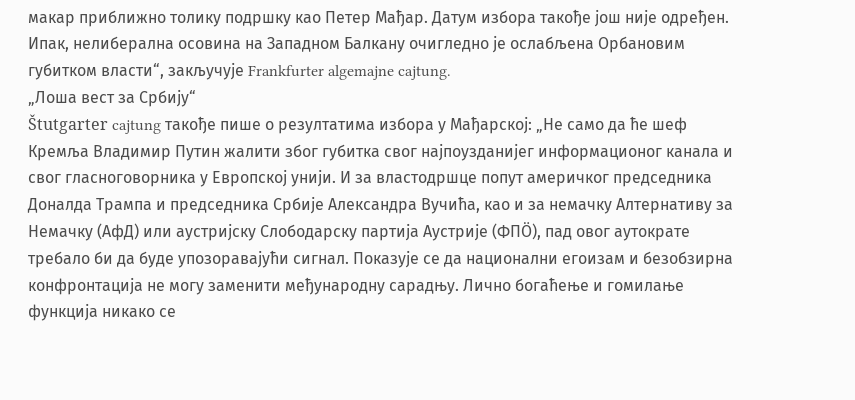макар приближно толику подршку као Петер Мађар. Датум избора такође још није одређен. Ипак, нелиберална осовина на Западном Балкану очигледно је ослабљена Орбановим губитком власти“, закључује Frankfurter algemajne cajtung.
„Лоша вест за Србију“
Štutgarter cajtung такође пише о резултатима избора у Мађарској: „Не само да ће шеф Кремља Владимир Путин жалити због губитка свог најпоузданијег информационог канала и свог гласноговорника у Европској унији. И за властодршце попут америчког председника Доналда Трампа и председника Србије Александра Вучића, као и за немачку Алтернативу за Немачку (АфД) или аустријску Слободарску партија Аустрије (ФПÖ), пад овог аутократе требало би да буде упозоравајући сигнал. Показује се да национални егоизам и безобзирна конфронтација не могу заменити међународну сарадњу. Лично богаћење и гомилање функција никако се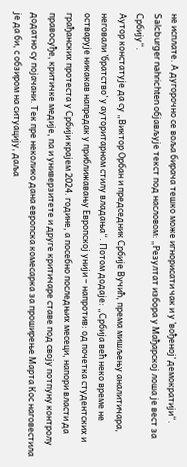не исплате. А дугорочно се воља бирача тешко може игнорисати чак и у ’вођеној’ демократији“.
Salcburger nahrichten објављује текст под насловом: „Резултат избора у Мађарској лоша је вест за Србију“.
Аутор констатује да су „Виктор Орбан и председник Србије Вучић, према мишљењу аналитичара, неговали ’братство’ у ауторитарном стилу владања“. Потом додаје: „Србија већ неко време не остварује никакав напредак у приближавању Европској унији – напротив: од почетка студентских и грађанских протеста у Србији крајем 2024. године, а посебно последњих месеци, напори власти да правосуђе, критичке медије, па и универзитете и друге критичаре ставе под своју потпуну контролу додатно су појачани. Тек пре неколико дана европска комесарка за проширење Марта Кос наговестила је да би, с обзиром на ситуацију, даља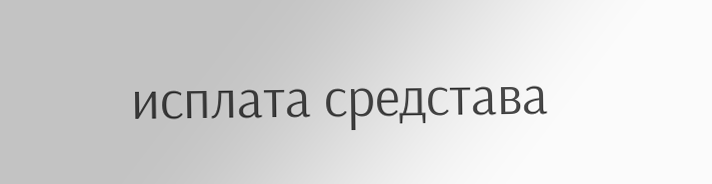исплата средстава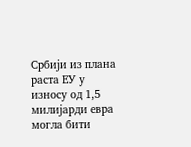Србији из плана раста ЕУ у износу од 1,5 милијарди евра могла бити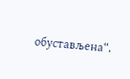обустављена“.